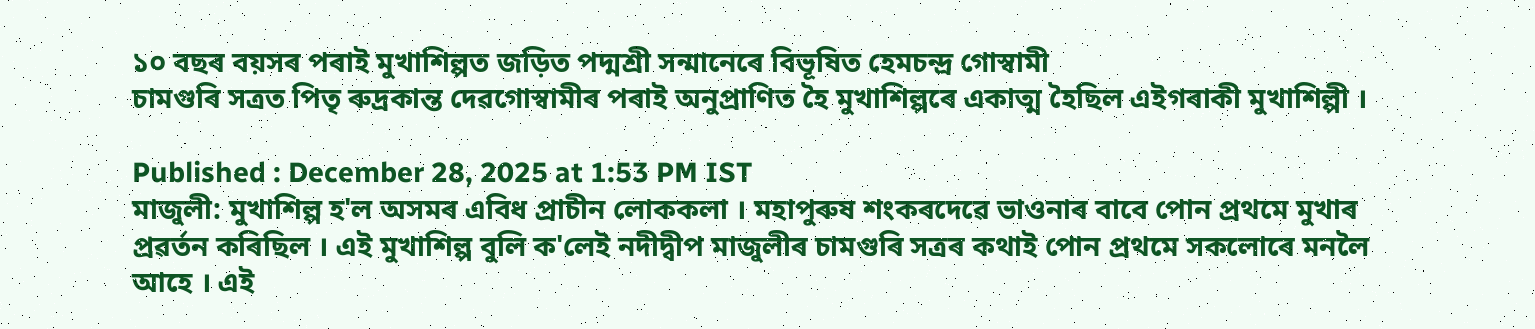১০ বছৰ বয়সৰ পৰাই মুখাশিল্পত জড়িত পদ্মশ্ৰী সন্মানেৰে বিভূষিত হেমচন্দ্ৰ গোস্বামী
চামগুৰি সত্ৰত পিতৃ ৰুদ্ৰকান্ত দেৱগোস্বামীৰ পৰাই অনুপ্ৰাণিত হৈ মুখাশিল্পৰে একাত্ম হৈছিল এইগৰাকী মুখাশিল্পী ।

Published : December 28, 2025 at 1:53 PM IST
মাজুলী: মুখাশিল্প হ'ল অসমৰ এবিধ প্ৰাচীন লোককলা । মহাপুৰুষ শংকৰদেৱে ভাওনাৰ বাবে পোন প্ৰথমে মুখাৰ প্ৰৱৰ্তন কৰিছিল । এই মুখাশিল্প বুলি ক'লেই নদীদ্বীপ মাজুলীৰ চামগুৰি সত্ৰৰ কথাই পোন প্ৰথমে সকলোৰে মনলৈ আহে । এই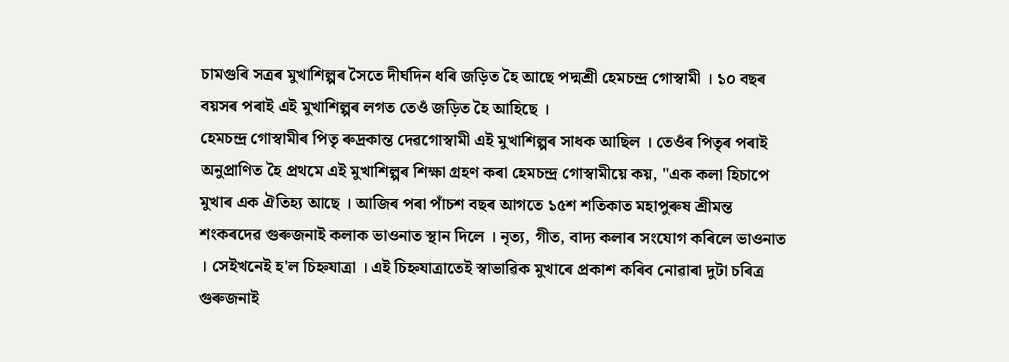চামগুৰি সত্ৰৰ মুখাশিল্পৰ সৈতে দীৰ্ঘদিন ধৰি জড়িত হৈ আছে পদ্মশ্ৰী হেমচন্দ্ৰ গোস্বামী । ১০ বছৰ বয়সৰ পৰাই এই মুখাশিল্পৰ লগত তেওঁ জড়িত হৈ আহিছে ।
হেমচন্দ্ৰ গোস্বামীৰ পিতৃ ৰুদ্ৰকান্ত দেৱগোস্বামী এই মুখাশিল্পৰ সাধক আছিল । তেওঁৰ পিতৃৰ পৰাই অনুপ্ৰাণিত হৈ প্ৰথমে এই মুখাশিল্পৰ শিক্ষা গ্ৰহণ কৰা হেমচন্দ্ৰ গোস্বামীয়ে কয়, "এক কলা হিচাপে মুখাৰ এক ঐতিহ্য আছে । আজিৰ পৰা পাঁচশ বছৰ আগতে ১৫শ শতিকাত মহাপুৰুষ শ্ৰীমন্ত শংকৰদেৱ গুৰুজনাই কলাক ভাওনাত স্থান দিলে । নৃত্য, গীত, বাদ্য কলাৰ সংযোগ কৰিলে ভাওনাত । সেইখনেই হ'ল চিহ্নযাত্ৰা । এই চিহ্নযাত্ৰাতেই স্বাভাৱিক মুখাৰে প্ৰকাশ কৰিব নোৱাৰা দুটা চৰিত্ৰ গুৰুজনাই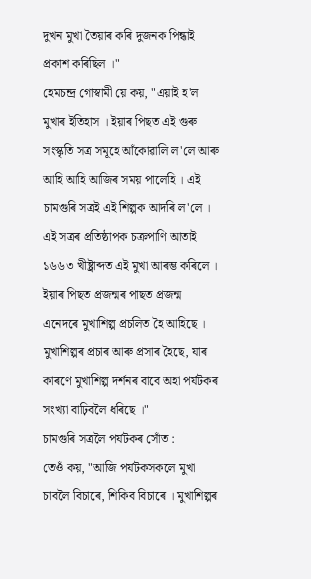দুখন মুখা তৈয়াৰ কৰি দুজনক পিন্ধাই প্ৰকাশ কৰিছিল ।"
হেমচন্দ্ৰ গোস্বামী য়ে কয়, "এয়াই হ'ল মুখাৰ ইতিহাস । ইয়াৰ পিছত এই গুৰু সংস্কৃতি সত্ৰ সমূহে আঁকোৱালি ল'লে আৰু আহি আহি আজিৰ সময় পালেহি । এই চামগুৰি সত্ৰই এই শিল্পক আদৰি ল'লে । এই সত্ৰৰ প্ৰতিষ্ঠাপক চক্ৰপাণি আতাই ১৬৬৩ খীষ্ট্ৰাব্দত এই মুখা আৰম্ভ কৰিলে । ইয়াৰ পিছত প্ৰজন্মৰ পাছত প্ৰজন্ম এনেদৰে মুখাশিল্প প্ৰচলিত হৈ আহিছে । মুখাশিল্পৰ প্ৰচাৰ আৰু প্ৰসাৰ হৈছে, যাৰ কাৰণে মুখাশিল্প দৰ্শনৰ বাবে অহা পৰ্যটকৰ সংখ্যা বাঢ়িবলৈ ধৰিছে ।"
চামগুৰি সত্ৰলৈ পৰ্যটকৰ সোঁত :
তেওঁ কয়, "আজি পৰ্যটকসকলে মুখা চাবলৈ বিচাৰে, শিকিব বিচাৰে । মুখাশিল্পৰ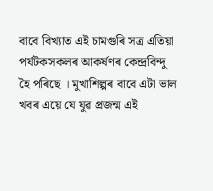বাবে বিখ্যাত এই চামগুৰি সত্ৰ এতিয়া পৰ্যটকসকলৰ আকৰ্ষণৰ কেন্দ্ৰবিন্দু হৈ পৰিছে । মুখাশিল্পৰ বাবে এটা ভাল খবৰ এয়ে যে যুৱ প্ৰজন্ম এই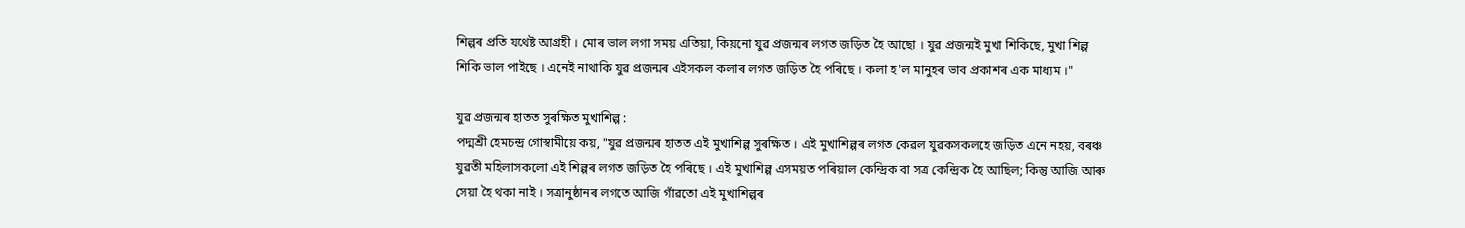শিল্পৰ প্রতি যথেষ্ট আগ্ৰহী । মোৰ ভাল লগা সময় এতিয়া, কিয়নো যুৱ প্ৰজন্মৰ লগত জড়িত হৈ আছো । যুৱ প্ৰজন্মই মুখা শিকিছে, মুখা শিল্প শিকি ভাল পাইছে । এনেই নাথাকি যুৱ প্ৰজন্মৰ এইসকল কলাৰ লগত জড়িত হৈ পৰিছে । কলা হ'ল মানুহৰ ভাব প্ৰকাশৰ এক মাধ্যম ।"

যুৱ প্ৰজন্মৰ হাতত সুৰক্ষিত মুখাশিল্প :
পদ্মশ্ৰী হেমচন্দ্ৰ গোস্বামীয়ে কয়, "যুৱ প্ৰজন্মৰ হাতত এই মুখাশিল্প সুৰক্ষিত । এই মুখাশিল্পৰ লগত কেৱল যুৱকসকলহে জড়িত এনে নহয়, বৰঞ্চ যুৱতী মহিলাসকলো এই শিল্পৰ লগত জড়িত হৈ পৰিছে । এই মুখাশিল্প এসময়ত পৰিয়াল কেন্দ্ৰিক বা সত্ৰ কেন্দ্ৰিক হৈ আছিল; কিন্তু আজি আৰু সেয়া হৈ থকা নাই । সত্ৰানুষ্ঠানৰ লগতে আজি গাঁৱতো এই মুখাশিল্পৰ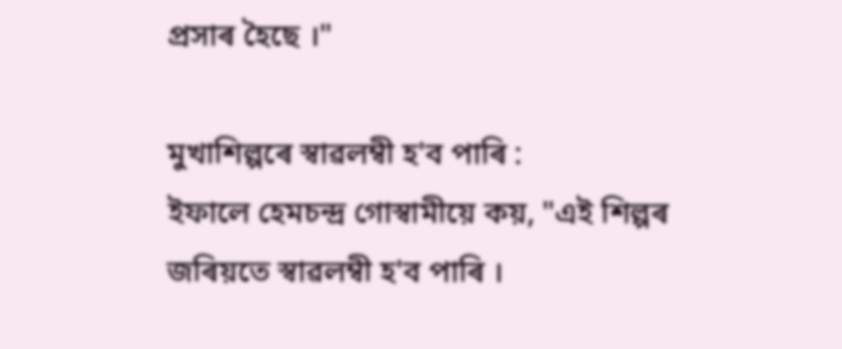প্ৰসাৰ হৈছে ।"

মুখাশিল্পৰে স্বাৱলম্বী হ'ব পাৰি :
ইফালে হেমচন্দ্ৰ গোস্বামীয়ে কয়, "এই শিল্পৰ জৰিয়তে স্বাৱলম্বী হ'ব পাৰি ।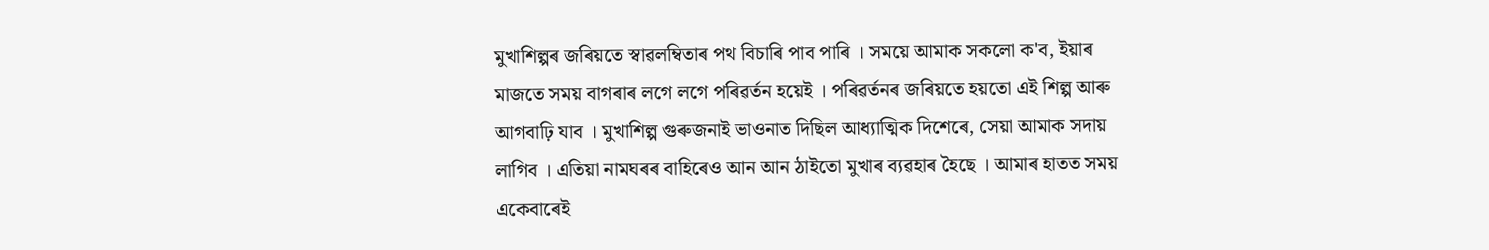মুখাশিল্পৰ জৰিয়তে স্বাৱলম্বিতাৰ পথ বিচাৰি পাব পাৰি । সময়ে আমাক সকলো ক'ব, ইয়াৰ মাজতে সময় বাগৰাৰ লগে লগে পৰিৱৰ্তন হয়েই । পৰিৱৰ্তনৰ জৰিয়তে হয়তো এই শিল্প আৰু আগবাঢ়ি যাব । মুখাশিল্প গুৰুজনাই ভাওনাত দিছিল আধ্যাত্মিক দিশেৰে, সেয়া আমাক সদায় লাগিব । এতিয়া নামঘৰৰ বাহিৰেও আন আন ঠাইতো মুখাৰ ব্যৱহাৰ হৈছে । আমাৰ হাতত সময় একেবাৰেই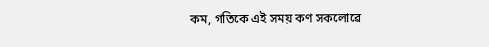কম, গতিকে এই সময় কণ সকলোৱে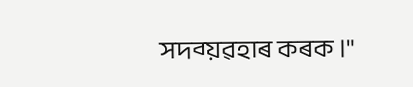সদব্য়ৱহাৰ কৰক ।"